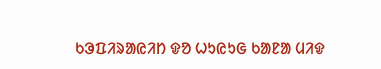ᱠᱳᱯᱤᱨᱟᱭᱤᱴ ᱫᱚ ᱦᱩᱭᱩᱜ ᱠᱟᱱᱟ ᱢᱤᱫ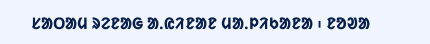ᱥᱟᱛᱟᱢ ᱨᱮᱱᱟᱜ ᱟᱹᱭᱤᱱᱟᱱ ᱢᱟᱹᱞᱤᱠᱟᱱᱟ ᱾ ᱱᱚᱣᱟ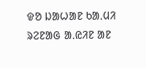ᱫᱚ ᱡᱟᱦᱟᱱ ᱠᱟᱹᱢᱤ ᱨᱮᱱᱟᱜ ᱟᱹᱭᱤᱱ ᱟᱱ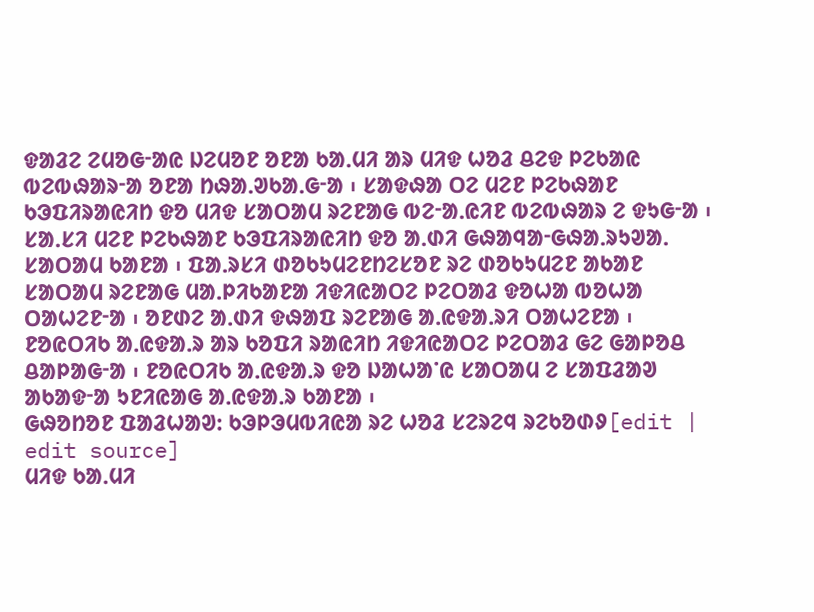ᱫᱟᱲᱮ ᱮᱢᱚᱜᱼᱟᱭ ᱡᱮᱢᱚᱱ ᱚᱱᱟ ᱠᱟᱹᱢᱤ ᱟᱨ ᱢᱤᱫ ᱦᱚᱲ ᱪᱮᱫ ᱞᱮᱠᱟᱭ ᱵᱮᱵᱷᱟᱨᱼᱟ ᱚᱱᱟ ᱴᱷᱟᱹᱣᱠᱟᱹᱜᱼᱟ ᱾ ᱥᱟᱫᱷᱟ ᱛᱮ ᱢᱮᱱ ᱞᱮᱠᱷᱟᱱ ᱠᱳᱯᱤᱨᱟᱭᱤᱴ ᱫᱚ ᱢᱤᱫ ᱥᱟᱛᱟᱢ ᱨᱮᱱᱟᱜ ᱵᱮᱼᱟᱹᱭᱤᱱ ᱵᱮᱵᱷᱟᱨ ᱮ ᱫᱩᱜᱼᱟ ᱾ ᱥᱟᱹᱥᱤ ᱢᱮᱱ ᱞᱮᱠᱷᱟᱱ ᱠᱳᱯᱤᱨᱟᱭᱤᱴ ᱫᱚ ᱟᱹᱰᱤ ᱜᱷᱟᱧᱟᱼᱜᱷᱟᱹᱨᱩᱣᱟᱹ ᱥᱟᱛᱟᱢ ᱠᱟᱱᱟ ᱾ ᱯᱟᱹᱨᱥᱤ ᱰᱚᱠᱩᱢᱮᱱᱴᱮᱥᱚᱱ ᱨᱮ ᱰᱚᱠᱩᱢᱮᱱ ᱟᱠᱟᱱ ᱥᱟᱛᱟᱢ ᱨᱮᱱᱟᱜ ᱢᱟᱹᱞᱤᱠᱟᱱᱟ ᱤᱫᱤᱭᱟᱛᱮ ᱞᱮᱛᱟᱲ ᱫᱚᱦᱟ ᱵᱚᱦᱟ ᱛᱟᱦᱮᱱᱼᱟ ᱾ ᱚᱱᱰᱮ ᱟᱹᱰᱤ ᱫᱷᱟᱯ ᱨᱮᱱᱟᱜ ᱟᱹᱭᱫᱟᱹᱨᱤ ᱛᱟᱦᱮᱱᱟ ᱾ ᱱᱚᱭᱛᱤᱠ ᱟᱹᱭᱫᱟᱹᱨ ᱟᱨ ᱠᱚᱯᱤ ᱨᱟᱭᱤᱴ ᱤᱫᱤᱭᱟᱛᱮ ᱞᱮᱛᱟᱲ ᱜᱮ ᱜᱟᱞᱚᱪ ᱪᱟᱞᱟᱜᱼᱟ ᱾ ᱱᱚᱭᱛᱤᱠ ᱟᱹᱭᱫᱟᱹᱨ ᱫᱚ ᱡᱟᱦᱟᱸᱭ ᱥᱟᱛᱟᱢ ᱮ ᱥᱟᱯᱲᱟᱣ ᱟᱠᱟᱫᱼᱟ ᱩᱱᱤᱭᱟᱜ ᱟᱹᱭᱫᱟᱹᱨ ᱠᱟᱱᱟ ᱾
ᱜᱷᱚᱴᱚᱱ ᱯᱟᱲᱦᱟᱣ: ᱠᱳᱞᱳᱢᱵᱤᱭᱟ ᱨᱮ ᱦᱚᱲ ᱥᱮᱨᱮᱧ ᱨᱮᱠᱚᱰᱽ[edit | edit source]
ᱢᱤᱫ ᱠᱟᱹᱢᱤ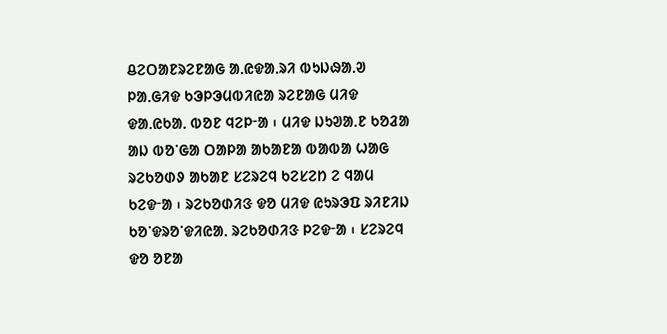ᱪᱮᱛᱟᱱᱨᱮᱱᱟᱜ ᱟᱹᱭᱫᱟᱹᱨᱤ ᱵᱩᱡᱷᱟᱹᱣ ᱞᱟᱹᱜᱤᱫ ᱠᱳᱞᱳᱢᱵᱤᱭᱟ ᱨᱮᱱᱟᱜ ᱢᱤᱫ ᱫᱟᱹᱭᱠᱟᱹ ᱵᱚᱱ ᱧᱮᱞᱼᱟ ᱾ ᱢᱤᱫ ᱡᱩᱣᱟᱹᱱ ᱠᱚᱲᱟ ᱟᱡ ᱵᱚᱸᱜᱟ ᱛᱟᱞᱟ ᱟᱠᱟᱱᱟ ᱵᱟᱵᱟ ᱦᱟᱜ ᱨᱮᱠᱚᱰᱽ ᱟᱠᱟᱱ ᱥᱮᱨᱮᱧ ᱠᱮᱥᱮᱴ ᱮ ᱧᱟᱢ ᱠᱮᱫᱼᱟ ᱾ ᱨᱮᱠᱚᱰᱤᱝ ᱫᱚ ᱢᱤᱫ ᱭᱩᱨᱳᱯ ᱨᱤᱱᱤᱡ ᱠᱚᱸᱫᱨᱚᱸᱫᱤᱭᱟᱹ ᱨᱮᱠᱚᱰᱤᱝ ᱞᱮᱫᱼᱟ ᱾ ᱥᱮᱨᱮᱧ ᱫᱚ ᱚᱱᱟ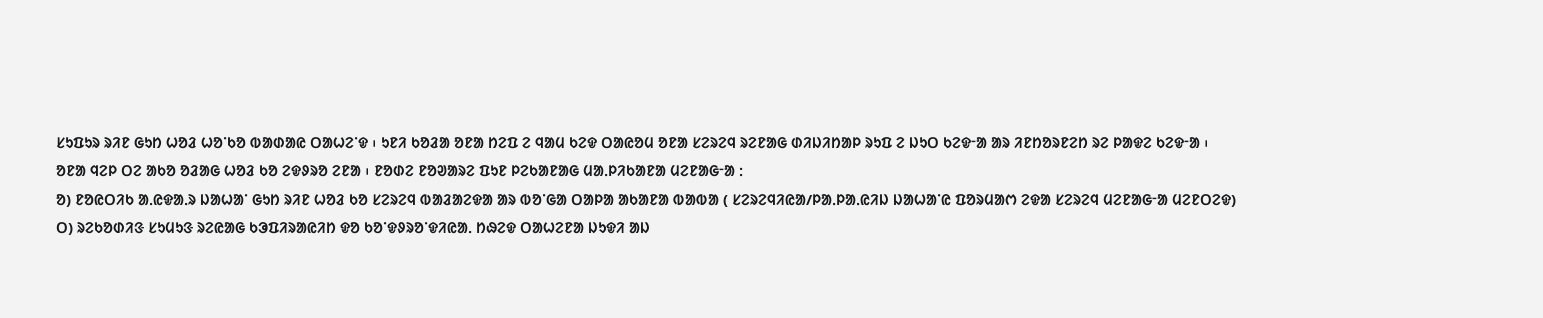ᱥᱩᱯᱩᱨ ᱨᱤᱱ ᱜᱩᱴ ᱦᱚᱲ ᱦᱚᱸᱠᱚ ᱵᱟᱰᱟᱭ ᱛᱟᱦᱮᱸᱫ ᱾ ᱩᱱᱤ ᱠᱚᱲᱟ ᱚᱱᱟ ᱴᱮᱯ ᱮ ᱧᱟᱢ ᱠᱮᱫ ᱛᱟᱭᱚᱢ ᱚᱱᱟ ᱥᱮᱨᱮᱧ ᱨᱮᱱᱟᱜ ᱰᱤᱡᱤᱴᱟᱞ ᱨᱩᱯ ᱮ ᱡᱩᱛ ᱠᱮᱫᱼᱟ ᱟᱨ ᱤᱱᱴᱚᱨᱱᱮᱴ ᱨᱮ ᱞᱟᱫᱮ ᱠᱮᱫᱼᱟ ᱾
ᱚᱱᱟ ᱧᱮᱞ ᱛᱮ ᱟᱠᱚ ᱚᱲᱟᱜ ᱦᱚᱲ ᱠᱚ ᱮᱫᱽᱨᱚ ᱮᱱᱟ ᱾ ᱱᱚᱰᱮ ᱱᱚᱣᱟᱨᱮ ᱯᱩᱱ ᱞᱮᱠᱟᱱᱟᱜ ᱢᱟᱹᱞᱤᱠᱟᱱᱟ ᱢᱮᱱᱟᱜᱼᱟ ᱺ
ᱚ) ᱱᱚᱭᱛᱤᱠ ᱟᱹᱭᱫᱟᱹᱨ ᱡᱟᱦᱟᱸ ᱜᱩᱴ ᱨᱤᱱ ᱦᱚᱲ ᱠᱚ ᱥᱮᱨᱮᱧ ᱵᱟᱲᱟᱮᱫᱟ ᱟᱨ ᱵᱚᱸᱜᱟ ᱛᱟᱞᱟ ᱟᱠᱟᱱᱟ ᱵᱟᱵᱟ ( ᱥᱮᱨᱮᱧᱤᱭᱟ/ᱞᱟᱹᱞᱟᱹᱭᱤᱡ ᱡᱟᱦᱟᱸᱭ ᱯᱚᱨᱢᱟᱬ ᱮᱫᱟ ᱥᱮᱨᱮᱧ ᱢᱮᱱᱟᱜᱼᱟ ᱢᱮᱱᱛᱮᱫ)
ᱛ) ᱨᱮᱠᱚᱰᱤᱝ ᱥᱩᱢᱩᱝ ᱨᱮᱭᱟᱜ ᱠᱳᱯᱤᱨᱟᱭᱤᱴ ᱫᱚ ᱠᱚᱸᱫᱽᱨᱚᱸᱫᱤᱭᱟᱹ ᱴᱷᱮᱫ ᱛᱟᱦᱮᱱᱟ ᱡᱩᱫᱤ ᱟᱡ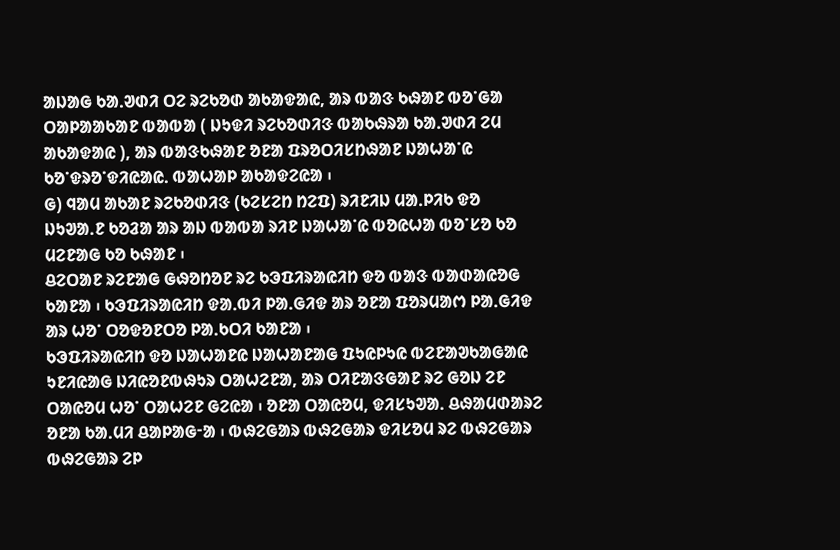ᱟᱡᱟᱜ ᱠᱟᱹᱣᱰᱤ ᱛᱮ ᱨᱮᱠᱚᱰ ᱟᱠᱟᱫᱟᱭ, ᱟᱨ ᱵᱟᱝ ᱠᱷᱟᱱ ᱵᱚᱸᱜᱟ ᱛᱟᱞᱟᱟᱠᱟᱱ ᱵᱟᱵᱟ ( ᱡᱩᱫᱤ ᱨᱮᱠᱚᱰᱤᱝ ᱵᱟᱠᱷᱨᱟ ᱠᱟᱹᱣᱰᱤ ᱮᱢ ᱟᱠᱟᱫᱟᱭ ), ᱟᱨ ᱵᱟᱝᱠᱷᱟᱱ ᱚᱱᱟ ᱯᱨᱚᱛᱤᱥᱴᱷᱟᱱ ᱡᱟᱦᱟᱸᱭ ᱠᱚᱸᱫᱨᱚᱸᱫᱤᱭᱟᱭᱹ ᱵᱟᱦᱟᱞ ᱟᱠᱟᱫᱮᱭᱟ ᱾
ᱜ) ᱧᱟᱢ ᱟᱠᱟᱱ ᱨᱮᱠᱚᱰᱤᱝ (ᱠᱮᱥᱮᱴ ᱴᱮᱯ) ᱨᱤᱱᱤᱡ ᱢᱟᱹᱞᱤᱠ ᱫᱚ ᱡᱩᱣᱟᱹᱱ ᱠᱚᱲᱟ ᱟᱨ ᱟᱡ ᱵᱟᱵᱟ ᱨᱤᱱ ᱡᱟᱦᱟᱸᱭ ᱵᱚᱭᱦᱟ ᱵᱚᱸᱥᱚ ᱠᱚ ᱢᱮᱱᱟᱜ ᱠᱚ ᱠᱷᱟᱱ ᱾
ᱪᱮᱛᱟᱱ ᱨᱮᱱᱟᱜ ᱜᱷᱚᱴᱚᱱ ᱨᱮ ᱠᱳᱯᱤᱨᱟᱭᱤᱴ ᱫᱚ ᱵᱟᱝ ᱵᱟᱰᱟᱭᱚᱜ ᱠᱟᱱᱟ ᱾ ᱠᱳᱯᱤᱨᱟᱭᱤᱴ ᱫᱟᱹᱵᱤ ᱞᱟᱹᱜᱤᱫ ᱟᱨ ᱚᱱᱟ ᱯᱚᱨᱢᱟᱬ ᱞᱟᱹᱜᱤᱫ ᱟᱨ ᱦᱚᱸ ᱛᱚᱫᱚᱱᱛᱚ ᱞᱟᱹᱠᱛᱤ ᱠᱟᱱᱟ ᱾
ᱠᱳᱯᱤᱨᱟᱭᱤᱴ ᱫᱚ ᱡᱟᱦᱟᱱᱭ ᱡᱟᱦᱟᱱᱟᱜ ᱯᱩᱭᱞᱩᱭ ᱵᱮᱱᱟᱣᱠᱟᱜᱟᱭ ᱩᱱᱤᱭᱟᱜ ᱡᱤᱭᱚᱱᱵᱷᱩᱨ ᱛᱟᱦᱮᱱᱟ, ᱟᱨ ᱛᱤᱱᱟᱝᱜᱟᱱ ᱨᱮ ᱜᱚᱡ ᱮᱱ ᱛᱟᱭᱚᱢ ᱦᱚᱸ ᱛᱟᱦᱮᱱ ᱜᱮᱭᱟ ᱾ ᱚᱱᱟ ᱛᱟᱭᱚᱢ, ᱫᱤᱥᱩᱣᱟᱹ ᱪᱷᱟᱢᱰᱟᱨᱮ ᱚᱱᱟ ᱠᱟᱹᱢᱤ ᱪᱟᱞᱟᱜᱼᱟ ᱾ ᱵᱷᱮᱜᱟᱨ ᱵᱷᱮᱜᱟᱨ ᱫᱤᱥᱚᱢ ᱨᱮ ᱵᱷᱮᱜᱟᱨ ᱵᱷᱮᱜᱟᱨ ᱮᱞ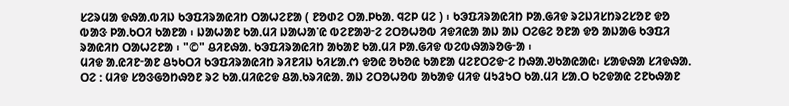ᱥᱮᱨᱢᱟ ᱫᱷᱟᱹᱵᱤᱡ ᱠᱳᱯᱤᱨᱟᱭᱤᱴ ᱛᱟᱦᱮᱱᱟ ( ᱱᱚᱰᱮ ᱛᱟᱹᱞᱠᱟᱹ ᱧᱮᱞ ᱢᱮ ) ᱾ ᱠᱳᱯᱤᱨᱟᱭᱤᱴ ᱞᱟᱹᱜᱤᱫ ᱨᱮᱡᱤᱥᱴᱨᱮᱥᱚᱱ ᱫᱚ ᱵᱟᱝ ᱞᱟᱹᱠᱛᱤ ᱠᱟᱱᱟ ᱾ ᱡᱟᱦᱟᱱ ᱠᱟᱹᱢᱤ ᱡᱟᱦᱟᱸᱭ ᱵᱮᱱᱟᱣᱼᱮ ᱮᱛᱚᱦᱚᱵ ᱤᱫᱤᱭᱟ ᱟᱡ ᱟᱡ ᱛᱮᱜᱮ ᱚᱱᱟ ᱫᱚ ᱟᱡᱟᱜ ᱠᱳᱯᱤ ᱨᱟᱭᱤᱴ ᱛᱟᱦᱮᱱᱟ ᱾ "©" ᱪᱤᱱᱷᱟᱹ ᱠᱳᱯᱤᱨᱟᱭᱤᱴ ᱟᱠᱟᱱ ᱠᱟᱹᱢᱤ ᱞᱟᱹᱜᱤᱫ ᱵᱮᱵᱷᱟᱨᱚᱜᱼᱟ ᱾
ᱢᱤᱫ ᱟᱹᱭᱤᱱᱼᱟᱱ ᱪᱩᱠᱛᱤ ᱠᱳᱯᱤᱨᱟᱭᱤᱴ ᱨᱤᱱᱤᱡ ᱠᱤᱥᱟᱹᱬ ᱫᱚᱭ ᱚᱠᱚᱭ ᱠᱟᱱᱟ ᱢᱮᱱᱛᱮᱫᱼᱮ ᱴᱷᱟᱹᱣᱠᱟᱭᱟᱭ᱾ ᱥᱟᱫᱷᱟ ᱥᱤᱫᱷᱟᱹ ᱛᱮ ᱺ ᱢᱤᱫ ᱥᱚᱝᱜᱚᱴᱷᱚᱱ ᱨᱮ ᱠᱟᱹᱢᱤᱭᱮᱫ ᱪᱟᱹᱠᱨᱤᱭᱟᱹ ᱟᱡ ᱮᱛᱚᱦᱚᱵ ᱟᱠᱟᱫ ᱢᱤᱫ ᱢᱩᱲᱩᱛ ᱠᱟᱹᱢᱤ ᱥᱟᱹᱛ ᱠᱮᱫᱟᱭ ᱮᱱᱠᱷᱟᱱ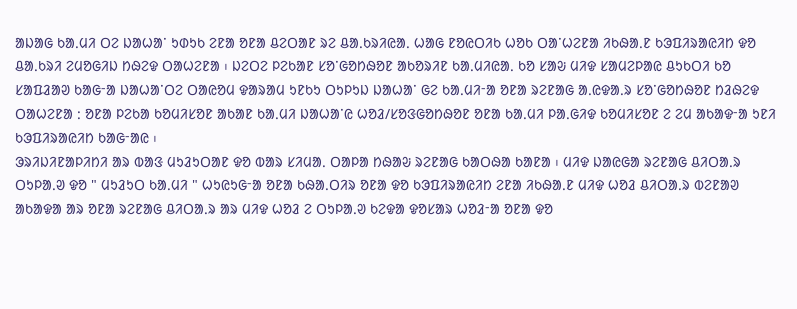ᱟᱡᱟᱜ ᱠᱟᱹᱢᱤ ᱛᱮ ᱡᱟᱦᱟᱸ ᱩᱰᱩᱠ ᱮᱱᱟ ᱚᱱᱟ ᱪᱮᱛᱟᱱ ᱨᱮ ᱪᱟᱹᱠᱨᱤᱭᱟᱹ ᱦᱟᱜ ᱱᱚᱭᱛᱤᱠ ᱦᱚᱠ ᱛᱟᱸᱦᱮᱱᱟ ᱤᱠᱷᱟᱹᱱ ᱠᱳᱯᱤᱨᱟᱭᱤᱴ ᱫᱚ ᱪᱟᱹᱠᱨᱤ ᱮᱢᱚᱜᱤᱡ ᱴᱷᱮᱫ ᱛᱟᱦᱮᱱᱟ ᱾ ᱡᱮᱛᱮ ᱞᱮᱠᱟᱱ ᱥᱚᱸᱜᱚᱴᱷᱚᱱ ᱟᱠᱚᱨᱤᱱ ᱠᱟᱹᱢᱤᱭᱟᱹ ᱠᱚ ᱥᱟᱶ ᱢᱤᱫ ᱥᱟᱢᱮᱞᱟᱭ ᱪᱩᱠᱛᱤ ᱠᱚ ᱥᱟᱯᱲᱟᱣ ᱠᱟᱜᱼᱟ ᱡᱟᱦᱟᱸᱛᱮ ᱛᱟᱭᱚᱢ ᱫᱟᱨᱟᱢ ᱩᱱᱠᱩ ᱛᱩᱞᱩᱡ ᱡᱟᱦᱟᱸ ᱜᱮ ᱠᱟᱹᱢᱤᱼᱟ ᱚᱱᱟ ᱨᱮᱱᱟᱜ ᱟᱹᱭᱫᱟᱹᱨ ᱥᱚᱸᱜᱚᱴᱷᱚᱱ ᱴᱲᱷᱮᱫ ᱛᱟᱦᱮᱱᱟ ᱺ ᱚᱱᱟ ᱞᱮᱠᱟ ᱠᱚᱢᱤᱥᱚᱱ ᱟᱠᱟᱱ ᱠᱟᱹᱢᱤ ᱡᱟᱦᱟᱸᱭ ᱦᱚᱲ/ᱥᱚᱝᱜᱚᱴᱷᱚᱱ ᱚᱱᱟ ᱠᱟᱹᱢᱤ ᱞᱟᱹᱜᱤᱫ ᱠᱚᱢᱤᱥᱚᱱ ᱮ ᱮᱢ ᱟᱠᱟᱫᱼᱟ ᱩᱱᱤ ᱠᱳᱯᱤᱨᱟᱭᱤᱴ ᱠᱟᱜᱼᱟᱭ ᱾
ᱳᱨᱤᱡᱤᱱᱟᱞᱤᱴᱤ ᱟᱨ ᱵᱟᱝ ᱢᱩᱲᱩᱛᱟᱱ ᱫᱚ ᱵᱟᱨ ᱥᱤᱢᱟᱹ ᱛᱟᱞᱟ ᱴᱷᱟᱶ ᱨᱮᱱᱟᱜ ᱠᱟᱛᱷᱟ ᱠᱟᱱᱟ ᱾ ᱢᱤᱫ ᱡᱟᱭᱜᱟ ᱨᱮᱱᱟᱜ ᱪᱤᱛᱟᱹᱨ ᱛᱩᱞᱟᱹᱣ ᱫᱚ " ᱢᱩᱲᱩᱛ ᱠᱟᱹᱢᱤ " ᱦᱩᱭᱩᱜᱼᱟ ᱚᱱᱟ ᱠᱷᱟᱹᱛᱤᱨ ᱚᱱᱟ ᱫᱚ ᱠᱳᱯᱤᱨᱟᱭᱤᱴ ᱮᱱᱟ ᱤᱠᱷᱟᱹᱱ ᱢᱤᱫ ᱦᱚᱲ ᱪᱤᱛᱟᱹᱨ ᱵᱮᱱᱟᱣ ᱟᱠᱟᱫᱟ ᱟᱨ ᱚᱱᱟ ᱨᱮᱱᱟᱜ ᱪᱤᱛᱟᱹᱨ ᱟᱨ ᱢᱤᱫ ᱦᱚᱲ ᱮ ᱛᱩᱞᱟᱹᱣ ᱠᱮᱫᱟ ᱫᱚᱥᱟᱨ ᱦᱚᱲᱼᱟ ᱚᱱᱟ ᱫᱚ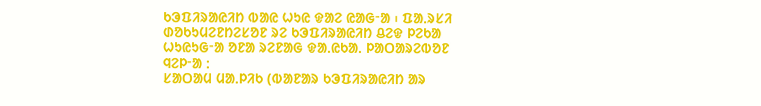ᱠᱳᱯᱤᱨᱟᱭᱤᱴ ᱵᱟᱭ ᱦᱩᱭ ᱫᱟᱮ ᱭᱟᱜᱼᱟ ᱾ ᱯᱟᱹᱨᱥᱤ ᱰᱚᱠᱩᱢᱮᱱᱴᱮᱥᱚᱱ ᱨᱮ ᱠᱳᱯᱤᱨᱟᱭᱤᱴ ᱪᱮᱫ ᱞᱮᱠᱟ ᱦᱩᱭᱩᱜᱼᱟ ᱚᱱᱟ ᱨᱮᱱᱟᱜ ᱫᱟᱹᱭᱠᱟᱹ ᱞᱟᱛᱟᱨᱮᱵᱚᱱ ᱧᱮᱞᱼᱟ ᱺ
ᱥᱟᱛᱟᱢ ᱢᱟᱹᱞᱤᱠ (ᱵᱟᱱᱟᱨ ᱠᱳᱯᱤᱨᱟᱭᱤᱴ ᱟᱨ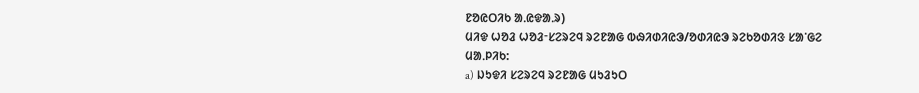ᱱᱚᱭᱛᱤᱠ ᱟᱹᱭᱫᱟᱹᱨ)
ᱢᱤᱫ ᱦᱚᱲ ᱦᱚᱲᱼᱥᱮᱨᱮᱧ ᱨᱮᱱᱟᱜ ᱵᱷᱤᱰᱤᱭᱳ/ᱚᱰᱤᱭᱳ ᱨᱮᱠᱚᱰᱤᱝ ᱥᱟᱸᱜᱮ ᱢᱟᱹᱞᱤᱠ:
a) ᱡᱩᱫᱤ ᱥᱮᱨᱮᱧ ᱨᱮᱱᱟᱜ ᱢᱩᱲᱩᱛ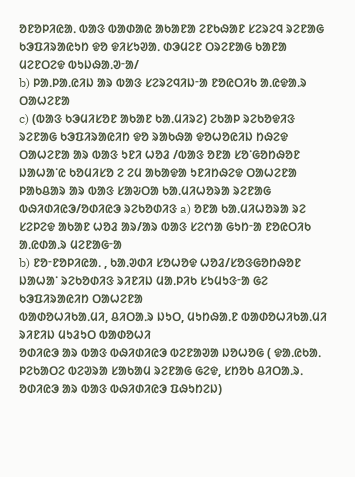ᱚᱱᱚᱞᱤᱭᱟᱹ ᱵᱟᱝ ᱵᱟᱰᱟᱭ ᱟᱠᱟᱱᱟ ᱮᱱᱠᱷᱟᱱ ᱥᱮᱨᱮᱧ ᱨᱮᱱᱟᱜ ᱠᱳᱯᱤᱨᱟᱭᱩᱴ ᱫᱚ ᱫᱤᱥᱩᱣᱟᱹ ᱰᱳᱢᱮᱱ ᱛᱨᱮᱱᱟᱜ ᱠᱟᱱᱟ ᱢᱮᱱᱛᱮᱫ ᱵᱩᱡᱷᱟᱹᱣᱼᱟ/
b) ᱞᱟᱹᱞᱟᱹᱭᱤᱡ ᱟᱨ ᱵᱟᱝ ᱥᱮᱨᱮᱧᱤᱡᱼᱟ ᱱᱚᱭᱛᱤᱠ ᱟᱹᱭᱫᱟᱹᱨ ᱛᱟᱦᱮᱱᱟ
c) (ᱵᱟᱝ ᱠᱳᱢᱤᱥᱚᱱ ᱟᱠᱟᱱ ᱠᱟᱹᱢᱤᱨᱮ) ᱮᱠᱟᱞ ᱨᱮᱠᱚᱫᱤᱝ ᱨᱮᱱᱟᱜ ᱠᱳᱯᱤᱨᱟᱭᱤᱴ ᱫᱚ ᱨᱟᱠᱷᱟ ᱫᱚᱦᱚᱭᱤᱡ ᱴᱷᱮᱫ ᱛᱟᱦᱮᱱᱟ ᱟᱨ ᱵᱟᱝ ᱩᱱᱤ ᱦᱚᱲ /ᱵᱟᱝ ᱚᱱᱟ ᱥᱚᱸᱜᱚᱴᱷᱚᱱ ᱡᱟᱦᱟᱸᱭ ᱠᱚᱢᱤᱥᱚ ᱮ ᱮᱢ ᱟᱠᱟᱫᱟ ᱩᱱᱤᱴᱷᱮᱫ ᱛᱟᱦᱮᱱᱟ
ᱞᱟᱠᱪᱟᱨ ᱟᱨ ᱵᱟᱝ ᱥᱟᱶᱛᱟ ᱠᱟᱹᱢᱤᱦᱚᱨᱟ ᱨᱮᱱᱟᱜ ᱵᱷᱤᱰᱤᱭᱳ/ᱚᱰᱤᱭᱳ ᱨᱮᱠᱚᱰᱤᱝ a) ᱚᱱᱟ ᱠᱟᱹᱢᱤᱦᱚᱨᱟ ᱨᱮ ᱥᱮᱞᱮᱫ ᱟᱠᱟᱱ ᱦᱚᱲ ᱟᱨ/ᱟᱨ ᱵᱟᱝ ᱥᱮᱬᱟ ᱜᱩᱴᱼᱟ ᱱᱚᱭᱛᱤᱠ ᱟᱹᱭᱰᱟᱹᱨ ᱢᱮᱱᱟᱜᱼᱟ
b) ᱱᱚᱼᱱᱚᱞᱤᱭᱟᱹ , ᱠᱟᱹᱣᱰᱤ ᱥᱚᱦᱚᱫ ᱦᱚᱲ/ᱥᱚᱝᱜᱚᱴᱷᱚᱱ ᱡᱟᱦᱟᱸ ᱨᱮᱠᱚᱰᱤᱝ ᱨᱤᱱᱤᱡ ᱢᱟᱹᱞᱤᱠ ᱥᱩᱢᱩᱝᱼᱟ ᱜᱮ ᱠᱳᱯᱤᱨᱟᱭᱤᱴ ᱛᱟᱦᱮᱱᱟ
ᱵᱟᱰᱚᱦᱤᱠᱟᱹᱢᱤ, ᱪᱤᱛᱟᱹᱨ ᱡᱩᱛ, ᱢᱩᱴᱷᱟᱹᱱ ᱵᱟᱰᱚᱦᱤᱠᱟᱹᱢᱤ ᱨᱤᱱᱤᱡ ᱢᱩᱲᱩᱛ ᱵᱟᱰᱚᱦᱤ
ᱚᱰᱤᱭᱳ ᱟᱨ ᱵᱟᱝ ᱵᱷᱤᱰᱤᱭᱳ ᱵᱮᱱᱟᱣᱟ ᱡᱚᱦᱚᱜ ( ᱫᱟᱹᱭᱠᱟᱹ ᱞᱮᱠᱟᱛᱮ ᱵᱮᱣᱨᱟ ᱥᱟᱠᱟᱢ ᱨᱮᱱᱟᱜ ᱜᱮᱫ, ᱥᱴᱚᱠ ᱪᱤᱛᱟᱹᱨᱹ ᱚᱰᱤᱭᱳ ᱟᱨ ᱵᱟᱝ ᱵᱷᱤᱰᱤᱭᱳ ᱯᱷᱩᱴᱮᱡ)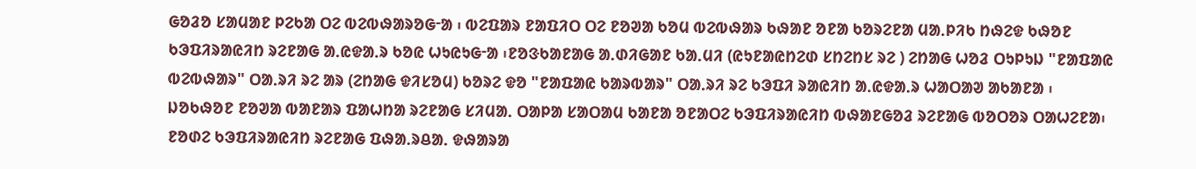ᱜᱚᱲᱚ ᱥᱟᱢᱟᱱ ᱞᱮᱠᱟ ᱛᱮ ᱵᱮᱵᱷᱟᱨᱚᱜᱼᱟ ᱾ ᱵᱮᱯᱟᱨ ᱱᱟᱯᱤᱛ ᱛᱮ ᱱᱚᱣᱟ ᱠᱚᱢ ᱵᱮᱵᱷᱟᱨ ᱠᱷᱟᱱ ᱚᱱᱟ ᱠᱚᱨᱮᱱᱟ ᱢᱟᱹᱞᱤᱠ ᱴᱷᱮᱫ ᱠᱷᱚᱱ ᱠᱳᱯᱤᱨᱟᱭᱤᱴ ᱨᱮᱱᱟᱜ ᱟᱹᱭᱫᱟᱹᱨ ᱠᱚᱭ ᱦᱩᱭᱩᱜᱼᱟ ᱾ᱱᱚᱝᱠᱟᱱᱟᱜ ᱟᱹᱰᱤᱜᱟᱱ ᱠᱟᱹᱢᱤ (ᱭᱩᱱᱟᱭᱴᱮᱰ ᱥᱴᱮᱴᱥ ᱨᱮ ) ᱮᱴᱟᱜ ᱦᱚᱲ ᱛᱩᱞᱩᱡ "ᱱᱟᱯᱟᱭ ᱵᱮᱵᱷᱟᱨ" ᱛᱟᱹᱨᱤ ᱨᱮ ᱟᱨ (ᱮᱴᱟᱜ ᱫᱤᱥᱚᱢ) ᱠᱚᱨᱮ ᱫᱚ "ᱱᱟᱯᱟᱭ ᱠᱟᱨᱵᱟᱨ" ᱛᱟᱹᱨᱤ ᱨᱮ ᱠᱳᱯᱤ ᱨᱟᱭᱤᱴ ᱟᱹᱭᱫᱟᱹᱨ ᱦᱟᱛᱟᱣ ᱟᱠᱟᱱᱟ ᱾ ᱡᱚᱠᱷᱚᱱ ᱱᱚᱣᱟ ᱵᱟᱱᱟᱨ ᱯᱟᱦᱴᱟ ᱨᱮᱱᱟᱜ ᱥᱤᱢᱟᱹ ᱛᱟᱞᱟ ᱥᱟᱛᱟᱢ ᱠᱟᱱᱟ ᱚᱱᱟᱛᱮ ᱠᱳᱯᱤᱨᱟᱭᱤᱴ ᱵᱷᱟᱱᱜᱚᱲ ᱨᱮᱱᱟᱜ ᱵᱚᱛᱚᱨ ᱛᱟᱦᱮᱱᱟ᱾
ᱱᱚᱰᱮ ᱠᱳᱯᱤᱨᱟᱭᱤᱴ ᱨᱮᱱᱟᱜ ᱯᱷᱟᱹᱨᱪᱟᱹ ᱫᱷᱟᱨᱟ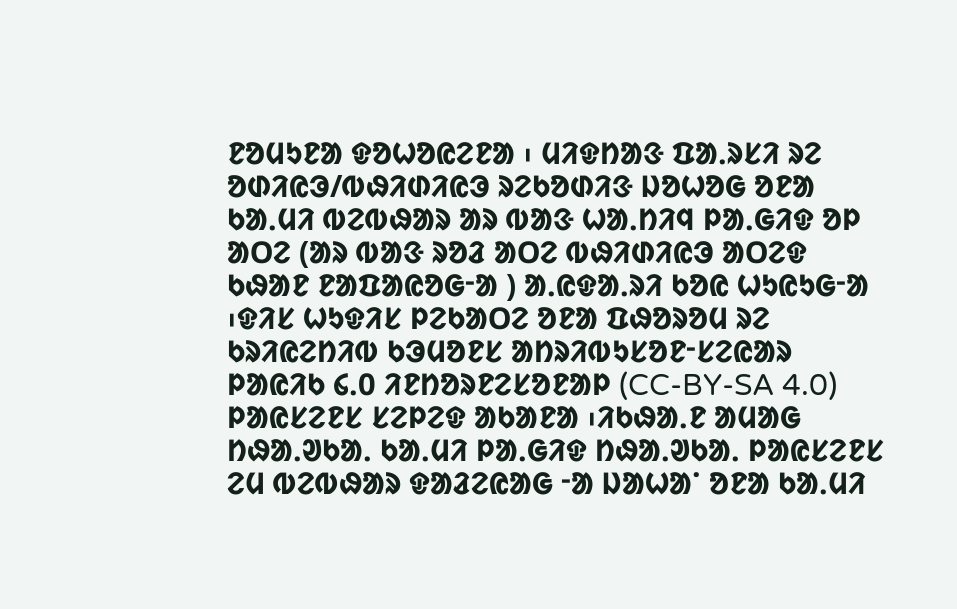ᱱᱚᱢᱩᱱᱟ ᱫᱚᱦᱚᱭᱮᱱᱟ ᱾ ᱢᱤᱫᱴᱟᱝ ᱯᱟᱹᱨᱥᱤ ᱨᱮ ᱚᱰᱤᱭᱳ/ᱵᱷᱤᱰᱤᱭᱳ ᱨᱮᱠᱚᱰᱤᱝ ᱡᱚᱦᱚᱜ ᱚᱱᱟ ᱠᱟᱹᱢᱤ ᱵᱮᱵᱷᱟᱨ ᱟᱨ ᱵᱟᱝ ᱦᱟᱹᱴᱤᱧ ᱞᱟᱹᱜᱤᱫ ᱚᱞ ᱟᱛᱮ (ᱟᱨ ᱵᱟᱝ ᱨᱚᱲ ᱟᱛᱮ ᱵᱷᱤᱰᱤᱭᱳ ᱟᱛᱮᱫ ᱠᱷᱟᱱ ᱱᱟᱯᱟᱭᱚᱜᱼᱟ ) ᱟᱹᱭᱫᱟᱹᱨᱤ ᱠᱚᱭ ᱦᱩᱭᱩᱜᱼᱟ ᱾ᱫᱤᱥ ᱦᱩᱫᱤᱥ ᱞᱮᱠᱟᱛᱮ ᱚᱱᱟ ᱯᱷᱚᱨᱚᱢ ᱨᱮ ᱠᱨᱤᱭᱮᱴᱤᱵ ᱠᱳᱢᱚᱱᱥ ᱟᱴᱨᱤᱵᱩᱥᱚᱱᱼᱥᱮᱭᱟᱨ ᱞᱟᱭᱤᱠ ᱔ᱹ᱐ ᱤᱱᱴᱚᱨᱱᱮᱥᱚᱱᱟᱞ (CC-BY-SA 4.0) ᱞᱟᱭᱥᱮᱱᱥ ᱥᱮᱞᱮᱫ ᱟᱠᱟᱱᱟ ᱾ᱤᱠᱷᱟᱹᱱ ᱟᱢᱟᱜ ᱴᱷᱟᱹᱣᱠᱟᱹ ᱠᱟᱹᱢᱤ ᱞᱟᱹᱜᱤᱫ ᱴᱷᱟᱹᱣᱠᱟᱹ ᱞᱟᱭᱥᱮᱱᱥ ᱮᱢ ᱵᱮᱵᱷᱟᱨ ᱫᱟᱲᱮᱭᱟᱜ ᱼᱟ ᱡᱟᱦᱟᱸ ᱚᱱᱟ ᱠᱟᱹᱢᱤ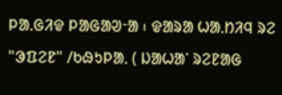ᱞᱟᱹᱜᱤᱫ ᱞᱟᱜᱟᱣᱼᱟ ᱾ ᱫᱟᱨᱟ ᱦᱟᱹᱴᱤᱧ ᱨᱮ "ᱳᱯᱮᱱ" /ᱠᱷᱩᱞᱟᱹ ( ᱡᱟᱦᱟᱸ ᱨᱮᱱᱟᱜ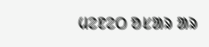ᱢᱮᱱᱮᱛ ᱚᱥᱟᱨ ᱟᱨ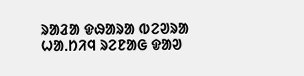ᱨᱟᱲᱟ ᱫᱷᱟᱨᱟ ᱵᱮᱣᱨᱟ ᱦᱟᱹᱴᱤᱧ ᱨᱮᱱᱟᱜ ᱫᱟᱣ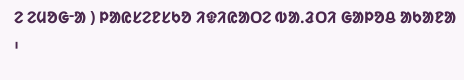ᱮ ᱮᱢᱚᱜᱼᱟ ) ᱞᱟᱭᱥᱮᱱᱥᱠᱚ ᱤᱫᱤᱭᱟᱛᱮ ᱵᱟᱹᱲᱛᱤ ᱜᱟᱞᱚᱪ ᱟᱠᱟᱱᱟ ᱾